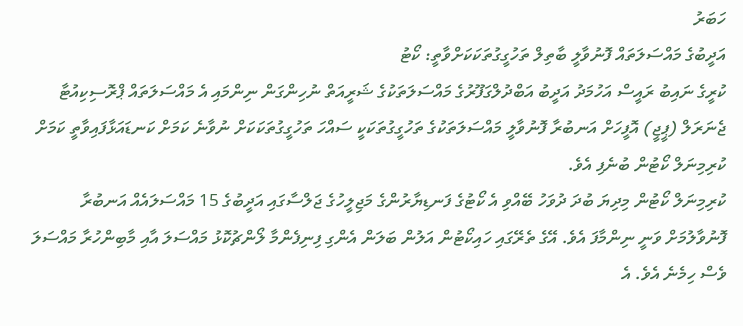ހަބަރު
އަދީބުގެ މައްސަލަތައް ފޮނުވާލީ ބާތިލް ތަހުގީގުތަކަކަށްވާތީ: ކޯޓު
ކުރީގެ ނައިބު ރައީސް އަހުމަދު އަދީބު އަބްދުލްގަފޫރުގެ މައްސަލަތަކުގެ ޝަރީއަތް ނުހިންގަން ނިންމައި އެ މައްސަލަތައް ޕްރޮސިކިއުޓާ ޖެނަރަލް (ޕީޖީ) އޮފީހަށް އަނބުރާ ފޮނުވާލީ މައްސަލަތަކުގެ ތަހުގީގުތަކަކީ ސައްހަ ތަހުގީގުތަކަކަށް ނުވާނެ ކަމަށް ކަނޑައަޅާފައިވާތީ ކަމަށް ކުރިމިނަލް ކޯޓުން ބުނެފި އެވެ.
ކުރިމިނަލް ކޯޓުން މިދިޔަ ބުދަ ދުވަހު ބޭއްވި އެ ކޯޓުގެ ފަނޑިޔާރުންގެ މަޖިލީހުގެ ޖަލްސާގައި އަދީބުގެ 15 މައްސަލައެއް އަނބުރާ ފޮނުވާލުމަށް ވަނީ ނިންމާފަ އެވެ. އޭގެ ތެރޭގައި ހައިކޯޓުން އަލުން ބަލަން އެންގި ފިނިފެންމާ ލޯންޗުކޮޅު މައްސަލަ އާއި މާބިންހުރާ މައްސަލަ ވެސް ހިމެނެ އެވެ. އެ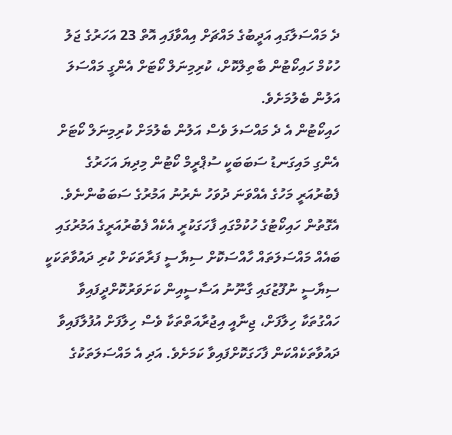ދެ މައްސަލާގައި އަދީބުގެ މައްޗަށް އިއްވާފައި އޮތް 23 އަހަރުގެ ޖަލު ހުކުމް ހައިކޯޓުން ބާތިލްކޮށް، ކުރިމިނަލް ކޯޓަށް އެންގީ މައްސަލަ އަލުން ބެލުމަށެވެ.
ހައިކޯޓުން އެ ދެ މައްސަލަ ވެސް އަލުން ބެލުމަށް ކުރިމިނަލް ކޯޓަށް އެންގި މައިގަނޑު ސަބަބަކީ ސުޕްރީމް ކޯޓުން މިދިޔަ އަހަރުގެ ފެބުރުއަރީ މަހުގެ އެއްވަނަ ދުވަހު ނެރުނު އަމުރުގެ ސަބަބުންނެވެ. އެގޮތުން ހައިކޯޓުގެ ހުކުމްގައި ފާހަގަކުރީ އެކެއް ފެބުރުއަރީގެ އަމުރުގައި ބައެއް މައްސަލަތައް ހާއްސަކޮށް ސިޔާސީ ފަރާތަކަށް ކުރި ދައުވާތަކަކީ ސިޔާސީ ނުފޫޒުގައި ގާނޫނު އަސާސީއިން ކަށަވަރުކޮށްދީފައިވާ ހައްގުތަކާ ހިލާފަށް، ޖިނާއީ އިޖުރާއަތްތަކާ ވެސް ހިލާފަށް އުފުލާފައިވާ ދައުވާތަކެއްކަން ފާހަގަކޮށްފައިވާ ކަމަށެވެ. އަދި އެ މައްސަލަތަކުގެ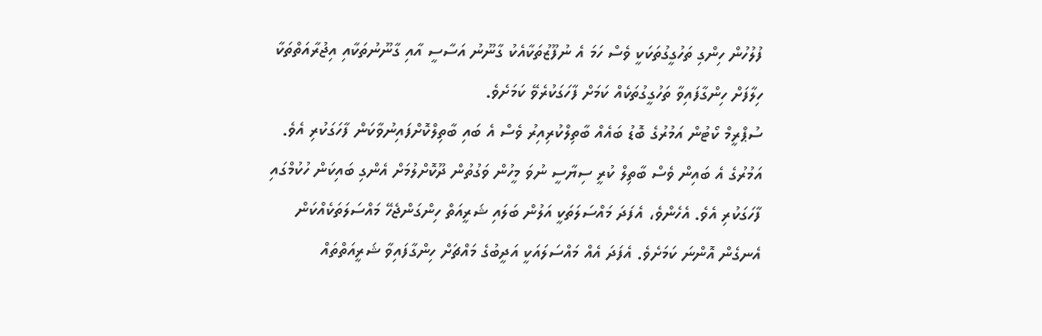ފުލުހުން ހިންގި ތަހުގީގުތަކަކީ ވެސް ހަމަ އެ ނުފޫޒުތަކާއެކު ގާނޫނު އަސާސީ އާއި ގާނޫނުތަކާއި އިޖުރާއަތްތަކާ ހިލާފަށް ހިންގާފައިވާ ތަހުގީގުތަކެއް ކަމަށް ފާހަގަކުރެވޭ ކަމަށެވެ.
ސުޕްރީމް ކޯޓުން އަމުރުގެ ބޮޑު ބައެއް ބާތިލްކުރިއިރު ވެސް އެ ބައި ބާތިލްކޮށްފައިނުވާކަން ފާހަގަކުރި އެވެ. އަމުރުގެ އެ ބައިން ވެސް ބާތިލް ކުރީ ސިޔާސީ ނުވަ މީހުން ވަގުތުން ދޫކޮށްލުމަށް އެންގި ބައިކަން ހުކުމްގައި ފާހަގަކުރި އެވެ. އެހެންވެ، އެފަދަ މައްސަލަތަކީ އަލުން ބަލައި ޝަރީއަތް ހިންގަންޖެހޭ މައްސަލަތަކެއްކަން އެނގެން އޮންނަ ކަމަށެވެ. އެފަދަ އެއް މައްސަލައަކީ އަދީބުގެ މައްޗަށް ހިންގާފައިވާ ޝަރީއަތްތައް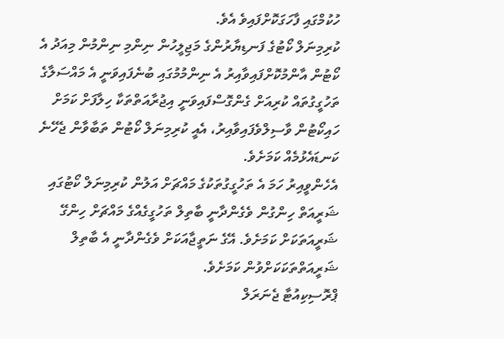ހުކުމްގައި ފާހަގަކޮށްފައިވެ އެވެ.
ކުރިމިނަލް ކޯޓުގެ ފަނޑިޔާރުންގެ މަޖިލީހުން ނިންމި ނިންމުން މިއަދު އެ ކޯޓުން އާންމުކޮށްފައިވާއިރު އެ ނިންމުމުގައި ބުނެފައިވަނީ އެ މައްސަލާގެ ތަހުގީގުތައް ކުރިއަށް ގެންގޮސްފައިވަނީ އިޖުރާއަތްތަކާ ހިލާފަށް ކަމަށް ހައިކޯޓުން ވާސިލްވެފައިވާއިރު، އެއީ ކުރިމިނަލް ކޯޓުން ތަބާވާން ޖެހޭނެ ކަނޑައެޅުމެއް ކަމަށެވެ.
އެހެންވީއިރު ހަމަ އެ ތަހުގީގުތަކުގެ މައްޗަށް އަލުން ކުރިމިނަލް ކޯޓުގައި ޝަރީއަތް ހިންގުން ވެގެންދާނީ ބާތިލް ތަހުގީގެއްގެ މައްޗަށް ހިންގޭ ޝަރީއަތަކަށް ކަމަށެވެ. އޭގެ ނަތީޖާއަކަށް ވެގެންދާނީ އެ ބާތިލް ޝަރީއަތްތަކަކަށްވުން ކަމަށެވެ.
ޕްރޮސިކިއުޓާ ޖެނަރަލް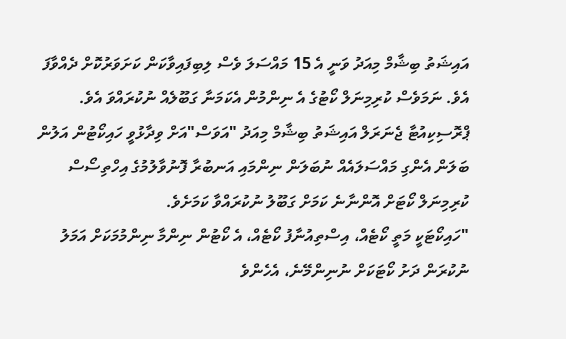އައިޝަތު ބިޝާމް މިއަދު ވަނީ އެ 15 މައްސަލަ ވެސް ލިބިފައިވާކަން ކަށަވަރުކޮށް ދެއްވާފަ އެވެ. ނަމަވެސް ކުރިމިނަލް ކޯޓުގެ އެ ނިންމުން އެކަމަނާ ގަބޫލެއް ނުކުރައްވަ އެވެ.
ޕްރޮސިކިއުޓާ ޖެނަރަލް އައިޝަތު ބިޝާމް މިއަދު "އަވަސް"އަށް ވިދާޅުވީ ހައިކޯޓުން އަލުން ބަލަން އެންގި މައްސަލައެއް ނުބަލަން ނިންމައި އަނބުރާ ފޮނުވާލުމުގެ އިހްތިސޯސް ކުރިމިނަލް ކޯޓަށް އޮންނާނެ ކަމަށް ގަބޫލު ނުކުރައްވާ ކަމަށެވެ.
"ހައިކޯޓަކީ މަތީ ކޯޓެއް، އިސްތިއުނާފު ކޯޓެއް، އެ ކޯޓުން ނިންމާ ނިންމުމަކަށް އަމަލު ނުކުރަން ދަށު ކޯޓަކަށް ނުނިންމޭނެ، އެހެންވެ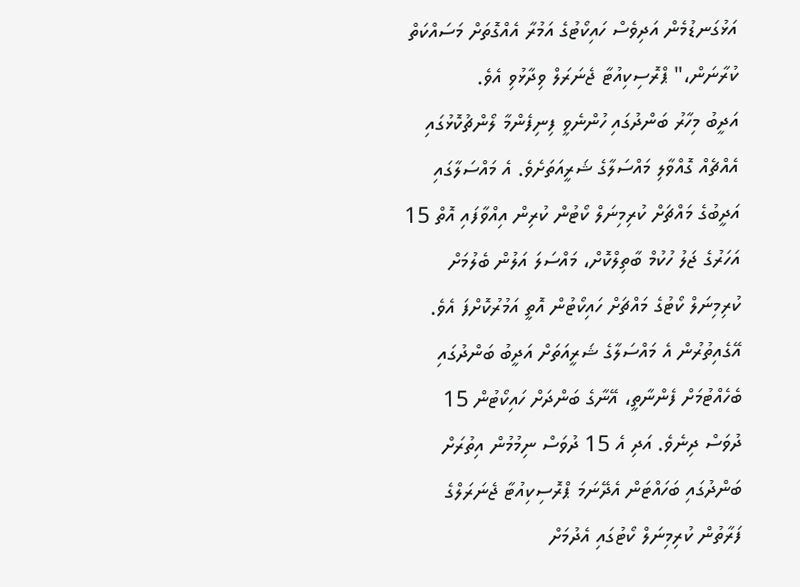އަޅުގަނޑުމެން އަދިވެސް ހައިކޯޓުގެ އަމުރާ އެއްގޮތަށް މަސައްކަތް ކުރާނަން،" ޕްރޮސިކިއުޓާ ޖެނަރަލް ވިދާޅުވި އެވެ.
އަދީބު މިހާރު ބަންދުގައި ހުންނެވީ ފިނިފެންމާ ލޯންޗުކޮޅުގައި އެއްޗެއް ގޮއްވާލި މައްސަލާގެ ޝަރީއަތަށެވެ. އެ މައްސަލާގައި އަދީބުގެ މައްޗަށް ކުރިމިނަލް ކޯޓުން ކުރިން އިއްވާފައި އޮތް 15 އަހަރުގެ ޖަލު ހުކުމް ބާތިލްކޮށް، މައްސަލަ އަލުން ބެލުމަށް ކުރިމިނަލް ކޯޓުގެ މައްޗަށް ހައިކޯޓުން އޮތީ އަމުރުކޮށްފަ އެވެ.
އޭގެއިތުރުން އެ މައްސަލާގެ ޝަރީއަތަށް އަދީބު ބަންދުގައި ބެހެއްޓުމަށް ފެންނާތީ، އޭނާގެ ބަންދަށް ހައިކޯޓުން 15 ދުވަސް ދިނެވެ. އަދި އެ 15 ދުވަސް ނިމުމުން އިތުރަށް ބަންދުގައި ބަހައްޓަން އެދޭނަމަ ޕްރޮސިކިއުޓާ ޖެނަރަލްގެ ފަރާތުން ކުރިމިނަލް ކޯޓުގައި އެދުމަށް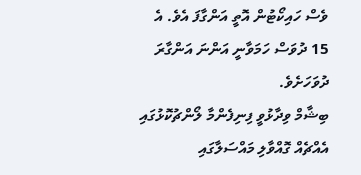ވެސް ހައިކޯޓުން އޮތީ އަންގާފަ އެވެ. އެ 15 ދުވަސް ހަމަވާނީ އަންނަ އަންގާރަ ދުވަހަށެވެ.
ބިޝާމް ވިދާޅުވީ ފިނިފެންމާ ލޯންޗުކޮޅުގައި އެއްޗެއް ގޮއްވާލި މައްސަލާގައި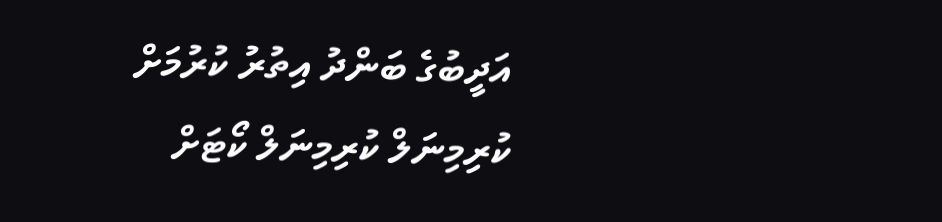އަދީބުގެ ބަންދު އިތުރު ކުރުމަށް ކުރިމިނަލް ކުރިމިނަލް ކޯޓަށް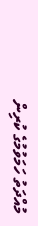މުއްދަތު ހަމަވުމުގެ ކުރިން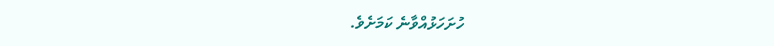ހުށަހަޅުއްވާނެ ކަމަށެވެ.